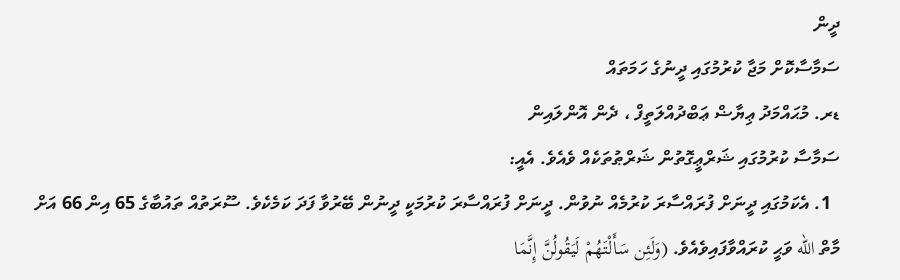ދީން
ސަމާސާކޮށް މަޖާ ކުރުމުގައި ދީނުގެ ހަމަތައް
ޑރ. މުޙައްމަދު ޢިޔާޟް ޢަބްދުއްލަތީފް ، ދެން އޮންލައިން
ސަމާސާ ކުރުމުގައި ޝަރްޢީގޮތުން ޝަރްޠުތަކެއް ވެއެވެ. އެއީ:
  1. އެކަމުގައި ދީނަށް ފުރައްސާރަ ކުރުމެއް ނުވުން. ދީނަށް ފުރައްސާރަ ކުރުމަކީ ދީނުން ބޭރުވާ ފަދަ ކަމެކެވެ. ސޫރަތުއް ތައުބާގެ 65 އިން 66 އަށް މާތް الله ވަޙީ ކުރައްވާފައިވެއެވެ. (وَلَئِن سَأَلْتَهُمْ لَيَقُولُنَّ إِنَّمَا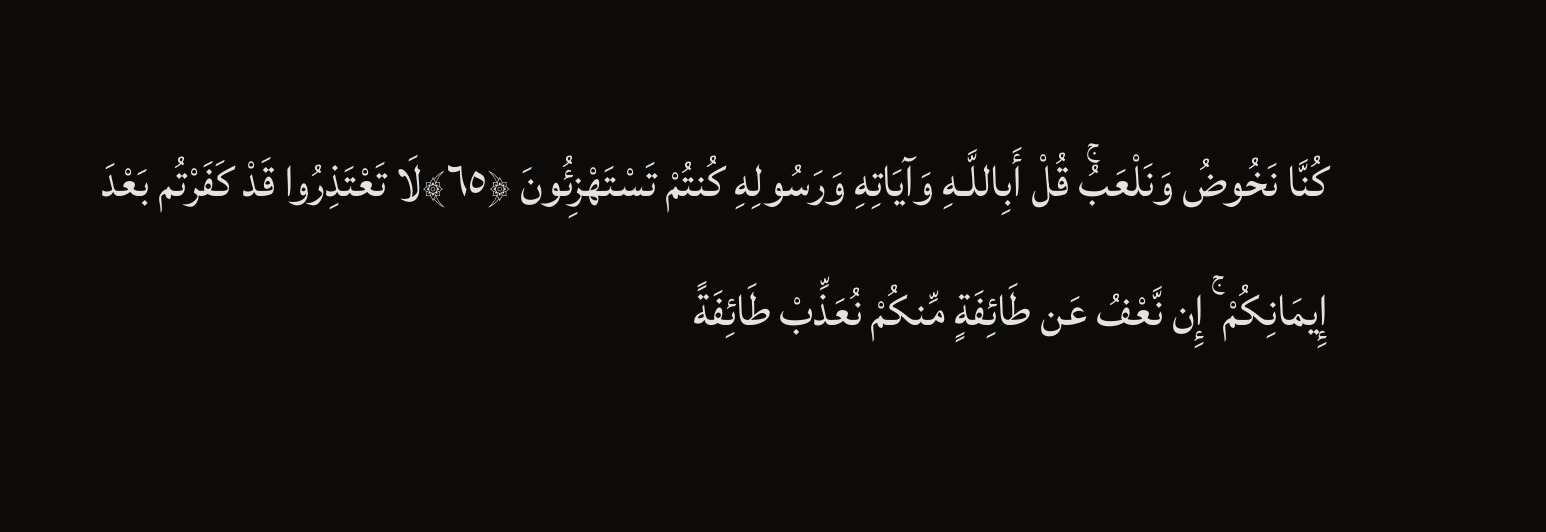كُنَّا نَخُوضُ وَنَلْعَبُۚ قُلْ أَبِاللَّـهِ وَآيَاتِهِ وَرَ‌سُولِهِ كُنتُمْ تَسْتَهْزِئُونَ ﴿٦٥﴾لَا تَعْتَذِرُ‌وا قَدْ كَفَرْ‌تُم بَعْدَ إِيمَانِكُمْ ۚ إِن نَّعْفُ عَن طَائِفَةٍ مِّنكُمْ نُعَذِّبْ طَائِفَةً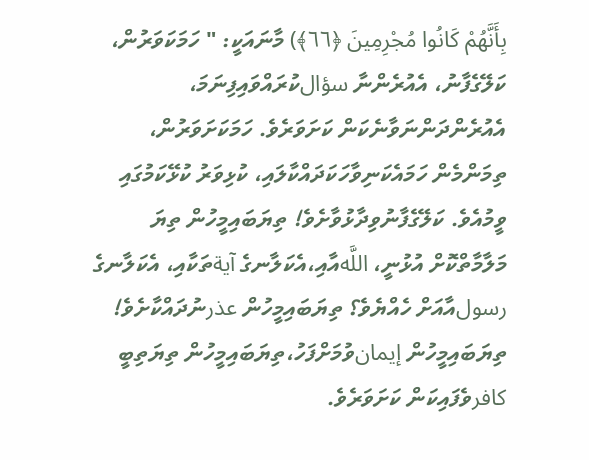بِأَنَّهُمْ كَانُوا مُجْرِ‌مِينَ ﴿٦٦﴾) މާނައަކީ: " ހަމަކަވަރުން، ކަލޭގެފާނު، އެއުރެންނާ سؤالކުރައްވައިފިނަމަ، އެއުރެންދަންނަވާނެކަން ކަށަވަރެވެ. ހަމަކަށަވަރުން، ތިމަންމެން ހަމައެކަނިވާހަކަދައްކާލައި، ކުޅިވަރު ކުޅޭކަމުގައި ވީމުއެވެ. ކަލޭގެފާނުވިދާޅުވާށެވެ! ތިޔަބައިމީހުން ތިޔަ މަލާމާތްކޮށް އުޅުނީ، اللَّهއާއި،އެކަލާނގެ آيةތަކާއި، އެކަލާނގެ رسولއާއަށް ހެއްޔެވެ؟ ތިޔަބައިމީހުން عذرނުދައްކާށެވެ! ތިޔަބައިމީހުން إيمانވުމަށްފަހު،ތިޔަބައިމީހުން ތިޔަތިބީ كافرވެފައިކަން ކަށަވަރެވެ.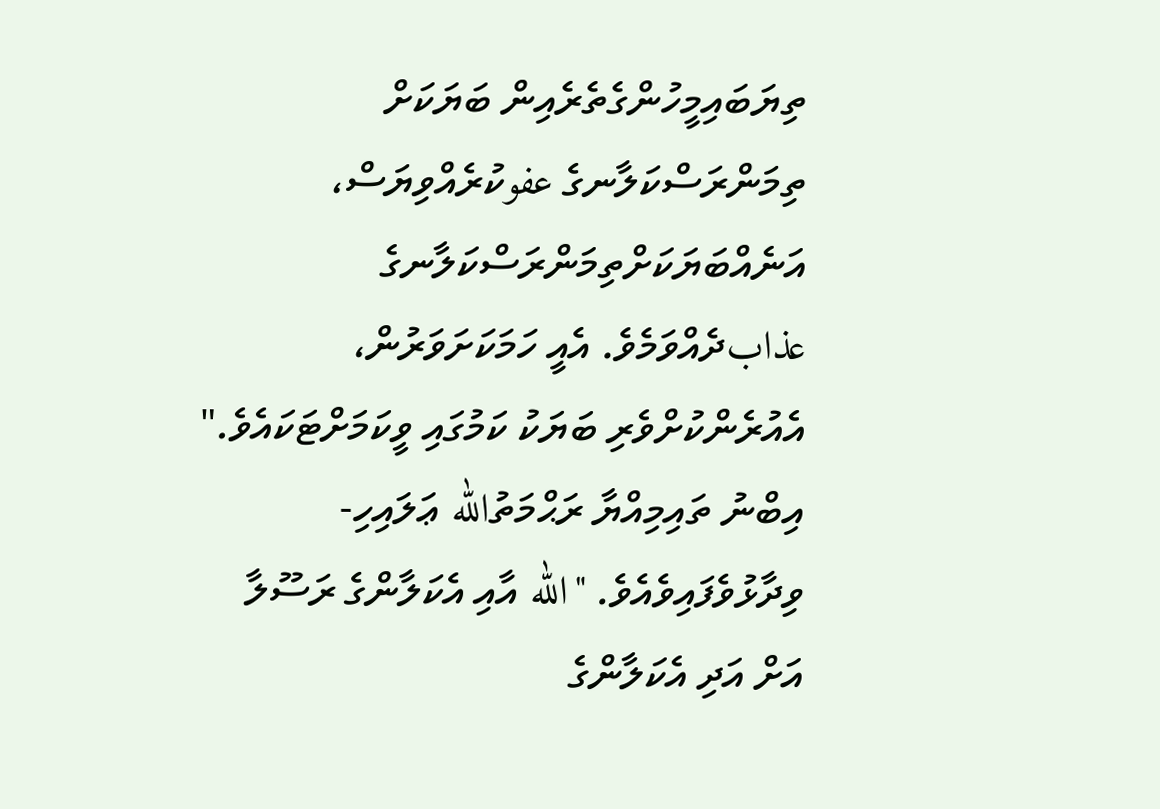ތިޔަބައިމީހުންގެތެރެއިން ބަޔަކަށް ތިމަންރަސްކަލާނގެ عفوކުރެއްވިޔަސް، އަނެއްބަޔަކަށްތިމަންރަސްކަލާނގެ عذابދެއްވަމެވެ. އެއީ ހަމަކަށަވަރުން، އެއުރެންކުށްވެރި ބަޔަކު ކަމުގައި ވީކަމަށްޓަކައެވެ."
އިބްނު ތައިމިއްޔާ ރަޙްމަތުالله ޢަލައިހި- ވިދާޅުވެފައިވެއެވެ. "الله އާއި އެކަލާންގެ ރަސޫލާ އަށް އަދި އެކަލާންގެ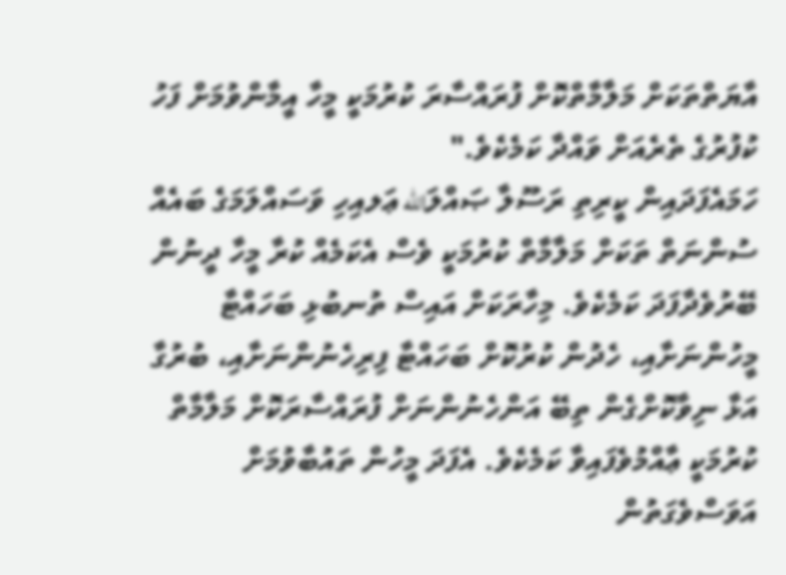އާޔަތްތަކަށް މަލާމާތްކޮށް ފުރައްސާރަ ކުރުމަކީ މީހާ އީމާންވުމަށް ފަހު ކުފުރުގެ ތެރެއަށް ވައްދާ ކަމެކެވެ."
ހަމައެފަދައިން ކީރިތި ރަސޫލާ ޞައްލަالله ޢަލއިހި ވަސައްލަމަގެ ބައެއް ސުންނަތް ތަކަށް މަލާމާތް ކުރުމަކީ ވެސް އެކަމެއް ކުރާ މީހާ ދީނުން ބޭރުވެދާފަދަ ކަމެކެވެ. މިހާރަކަށް އައިސް ތުނބުޅި ބަހައްޓާ މީހުންނަށާއި، ހެދުން ކުރުކޮށް ބަހައްޓާ ފިރިހެނުންނަށާއި، ބުރުގާ އަޅާ ނިވާކޮށްގެން ތިބޭ އަންހެނުންނަށް ފުރައްސާރަކޮށް މަލާމާތް ކުރުމަކީ ޢާއްމުވެފައިވާ ކަމެކެވެ. އެފަދަ މީހުން ތައުބާވުމަށް އަވަސްވެގަތުން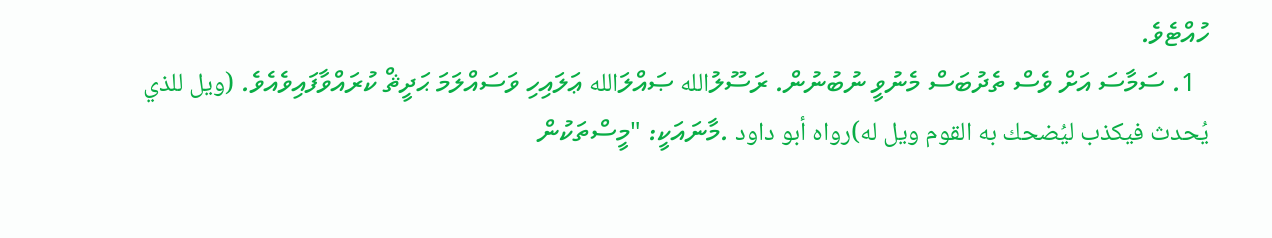ހުއްޓެވެ.
  1. ސަމާސަ އަށް ވެސް ތެދުބަސް މެނުވީ ނުބުނުން. ރަސޫލުالله ޞައްލަالله ޢަލައިހި ވަސައްލަމަ ޙަދީޘް ކުރައްވާފައިވެއެވެ. (ويل للذي يُحدث فيكذب ليُضحك به القوم ويل له)رواه أبو داود .މާނައަކީ: "މީސްތަކުން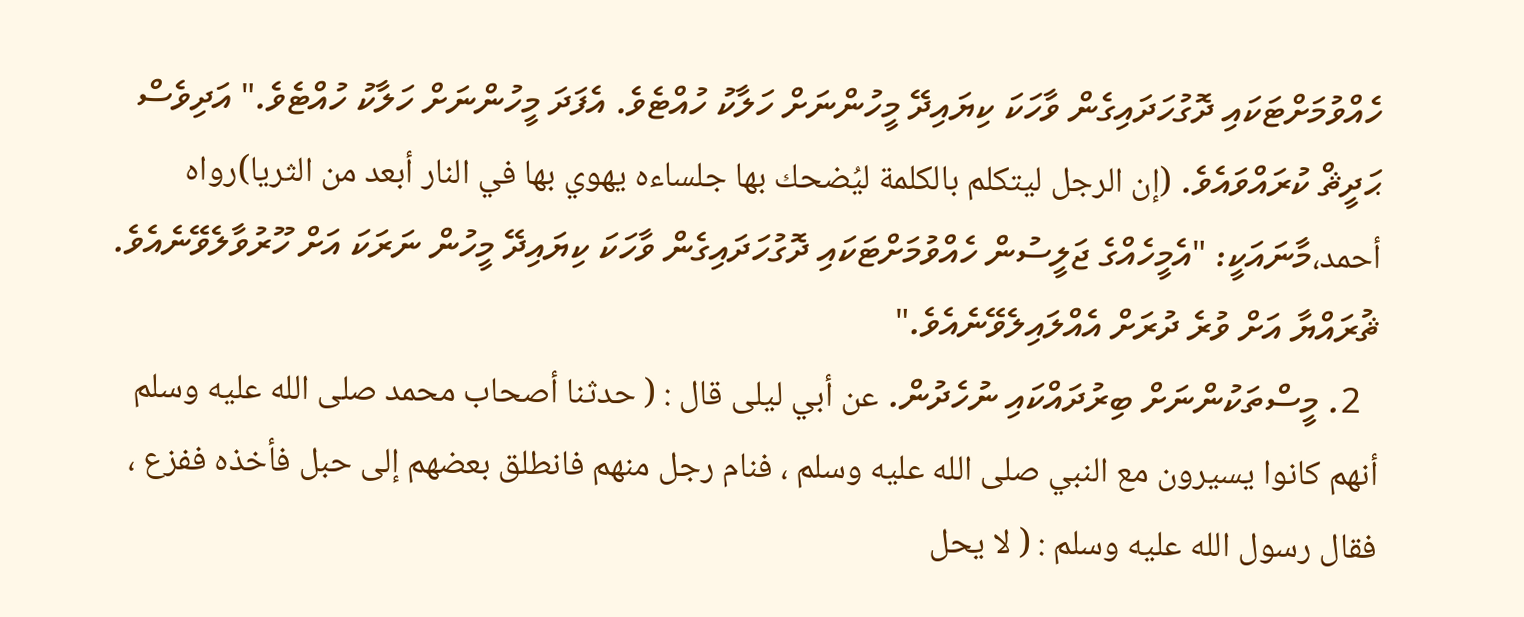ހެއްވުމަށްޓަކައި ދޮގުހަދައިގެން ވާހަކަ ކިޔައިދޭ މީހުންނަށް ހަލާކު ހުއްޓެވެ. އެފަދަ މީހުންނަށް ހަލާކު ހުއްޓެވެ." އަދިވެސް ޙަދީޘް ކުރައްވައެވެ. (إن الرجل ليتكلم بالكلمة ليُضحك بها جلساءه يهوي بها في النار أبعد من الثريا)رواه أحمد،މާނައަކީ: "އެމީހެއްގެ ޖަލީސުން ހެއްވުމަށްޓަކައި ދޮގުހަދައިގެން ވާހަކަ ކިޔައިދޭ މީހުން ނަރަކަ އަށް ހޫރުވާލެވޭނެއެވެ. ޘުރައްޔާ އަށް ވުރެ ދުރަށް އެއްލައިލެވޭނެއެވެ."
  2. މީސްތަކުންނަށް ބިރުދައްކައި ނުހެދުން. عن أبي ليلى قال : ( حدثنا أصحاب محمد صلى الله عليه وسلم أنهم كانوا يسيرون مع النبي صلى الله عليه وسلم ، فنام رجل منهم فانطلق بعضهم إلى حبل فأخذه ففزع ، فقال رسول الله عليه وسلم : ( لا يحل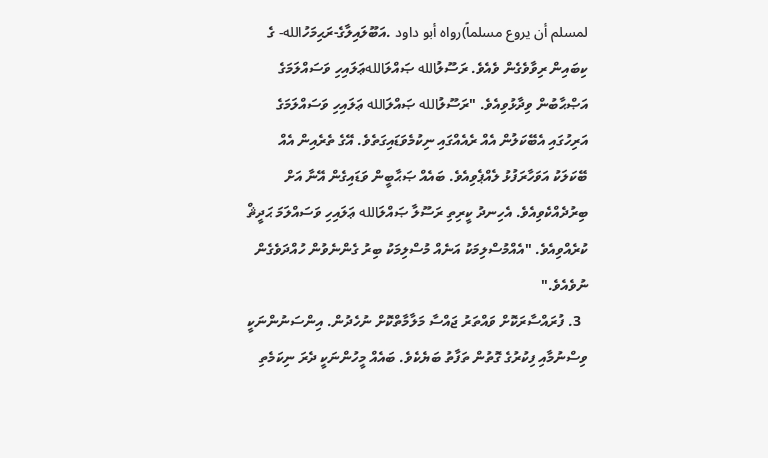لمسلم أن يروع مسلماً)رواه أبو داود .އަބޫލައިލާގެ-ރަޙިމަހުالله- ގެ ކިބައިން ރިވާވެގެން ވެއެވެ. ރަސޫލުالله ޞައްލަاللهޢަލައިހި ވަސައްލަމަގެ އަޞްޙާބުން ވިދާޅުވިއެވެ. "ރަސޫލުالله ޞައްލަالله ޢަލައިހި ވަސައްލަމަގެ އަރިހުގައި އެބޭކަލުން އެއް ރެއެއްގައި ނިކުމެވަޑައިގަތެވެ. އޭގެ ތެރެއިން އެއް ބޭކަލަކު އަވަހާރަފުޅު ލެއްޕެވިއެވެ. ބައެއް ޞަޙާބީން ވަޑައިގެން އޭނާ އަށް ބިރުދެއްކެވިއެވެ. އެހިނދު ކީރިތި ރަސޫލާ ޞައްލަالله ޢަލައިހި ވަސައްލަމަ ޙަދީޘް ކުރެއްވިއެވެ. "އެއްމުސްލިމަކު އަނެއް މުސްލިމަކު ބިރު ގެންނެވުން ހުއްދަވެގެން ނުވެއެވެ."
  3. ފުރައްސާރަކޮށް ވައްތަރު ޖައްސާ މަލާމާތްކޮށް ނުހެދުން. އިންސަނުންނަކީ ވިސްނުމާއި ފިކުރުގެ ގޮތުން ތަފާތު ބަޔެކެވެ. ބައެއް މީހުންނަކީ ދެރަ ނިކަމެތި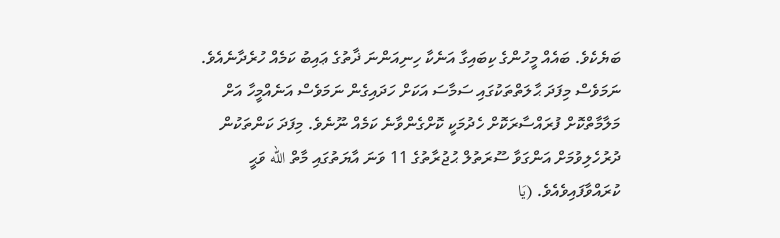ބަޔެކެވެ. ބައެއް މީހުންގެ ކިބައިގާ އަނެކާ ހިނިއަންނަ ޛާތުގެ ޢައިބު ކަމެއް ހުރެދާނެއެވެ. ނަމަވެސް މިފަދަ ޙާލަތްތަކުގައި ސަމާސަ އަކަށް ހަދައިގެން ނަމަވެސް އަނެއްމީހާ އަށް މަލާމާތްކޮށް ފުރައްސާރަކޮށް ހެދުމަކީ ކޮށްގެންވާނެ ކަމެއް ނޫނެވެ. މިފަދަ ކަންތަކުން ދުރުހެލިވުމަށް އަންގަވާ ސޫރަތުލް ޙުޖުރާތުގެ 11 ވަނަ އާޔަތުގައި މާތް الله ވަޙީ ކުރައްވާފައިވެއެވެ. (يَا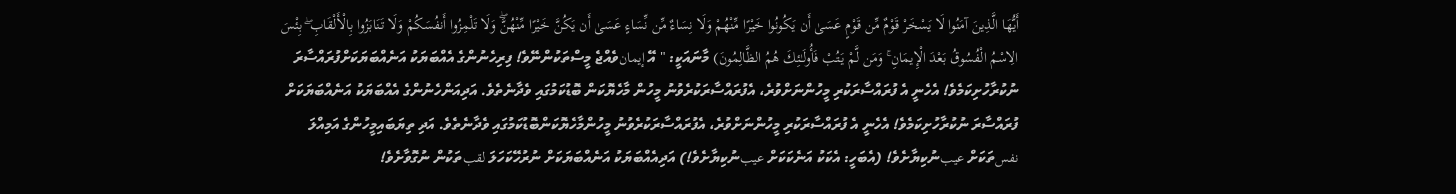أَيُّهَا الَّذِينَ آمَنُوا لَا يَسْخَرْ‌ قَوْمٌ مِّن قَوْمٍ عَسَىٰ أَن يَكُونُوا خَيْرً‌ا مِّنْهُمْ وَلَا نِسَاءٌ مِّن نِّسَاءٍ عَسَىٰ أَن يَكُنَّ خَيْرً‌ا مِّنْهُنَّۖ وَلَا تَلْمِزُوا أَنفُسَكُمْ وَلَا تَنَابَزُوا بِالْأَلْقَابِ ۖ بِئْسَ الِاسْمُ الْفُسُوقُ بَعْدَ الْإِيمَانِ ۚ وَمَن لَّمْ يَتُبْ فَأُولَـٰئِكَ هُمُ الظَّالِمُونَ) މާނައަކީ: " އޭ إيمانވެއްޖެ މީސްތަކުންނޭވެ! ފިރިހެނުންގެ އެއްބަޔަކު އަނެއްބަޔަކަށްފުރައްސާރަ ނުކުރާހުށިކަމެވެ! އެހެނީ އެ ފުރައްސާރަކުރި މީހުންނަށްވުރެ، އެފުރައްސާރަކުރެވުނު މީހުން މާހެޔޮކަން ބޮޑުކަމުގައި ވެދާނެތެވެ. އަދިއަންހެނުންގެ އެއްބަޔަކު އަނެއްބަޔަކަށް ފުރައްސާރަ ނުކުރާހުށިކަމެވެ! އެހެނީ އެ ފުރައްސާރަކުރި މީހުންނަށްވުރެ، އެފުރައްސާރަކުރެވުނު މީހުންމާހެޔޮކަންބޮޑުކަމުގައި ވެދާނެތެވެ. އަދި ތިޔަބައިމީހުންގެ އަމިއްލަ نفسތަކަށް عيبނުކިޔާށެވެ! (އެބަހީ: އެކަކު އަނެކަކަށް عيبނުކިޔާށެވެ!) އަދިއެއްބަޔަކު އަނެއްބަޔަކަށް ނުރުހޭކަހަލަ لقبތަކުން ނުގޮވާށެވެ!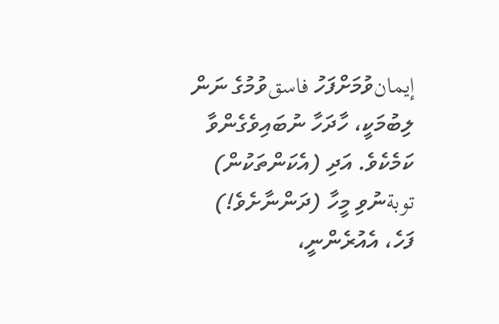إيمانވުމަށްފަހު فاسقވުމުގެ ނަން ލިބުމަކީ، ހާދަހާ ނުބައިވެގެންވާ ކަމެކެވެ. އަދި (އެކަންތަކުން) توبةނުވި މީހާ (ދަންނާށެވެ!) ފަހެ، އެއުރެންނީ،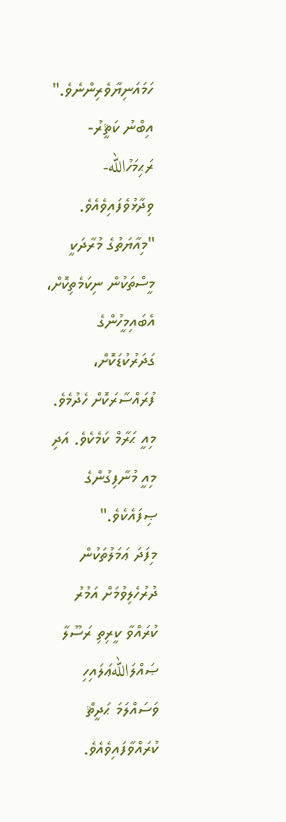ހަމައަނިޔާވެރިންނެވެ."
އިބްނު ކަޘީރު- ރަޙިމަހުالله- ވިދާޅުވެފައިވެއެވެ. "މިއާޔަތުގެ މުރާދަކީ މީސްތަކުން ނިކަމެތިކޮށް، އެބައިމީހުންގެ ގަދަރުކުޑަކޮށް، ފުރައްސާރަކޮށް ހެދުމެވެ. މިއީ ޙަރާމް ކަމެކެވެ. އަދި މިއީ މުނާފިގުންގެ ޞިފައެކެވެ."
މިފަދަ ޢަމަލުތަކުން ދުރުހެލިވުމަށް އަމުރު ކުރައްވާ ކީރިތި ރަސޫލާ ޞައްލަاللهޢަލައިހި ވަސައްލަމަ ޙަދީޘް ކުރައްވާފައިވެއެވެ.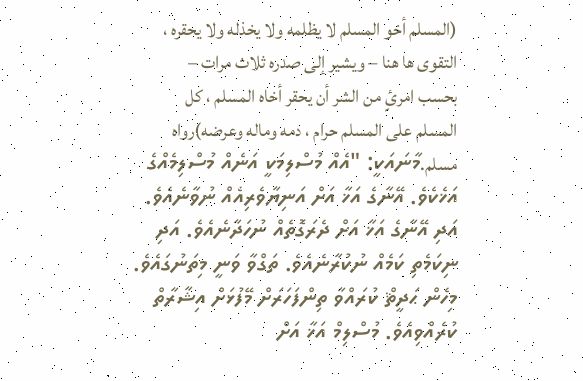(المسلم أخو المسلم لا يظلمه ولا يخذله ولا يحقره ، التقوى ها هنا – ويشير إلى صدره ثلاث مرات – بحسب امرئٍ من الشر أن يحقر أخاه المسلم ، كل المسلم على المسلم حرام ، دمه وماله وعرضه)رواه مسلم.މާނައަކީ: "އެއް މުސްލިމަކީ އަނެއް މުސްލިމެއްގެ އަޚެކެވެ. އޭނާގެ އަޚާ އަށް އަނިޔާވެރިއެއް ނުވާނެއެވެ. އަދި އޭނާގެ އަޚާ އަށް ދެރަގޮތެއް ނުހަދާނެއެވެ. އަދި ނިކަމެތި ކަމެއް ނުކުރާނެއެވެ. ތަގްވާ ވަނީ މިތަނުގައެވެ. މިހެން ޙަދީޘް ކުރައްވާ ތިންފަހަރަށް މޭފުޅަށް އިޝާރާތް ކުރެއްވިއެވެ. މުސްލިމް އަޚާ އަށް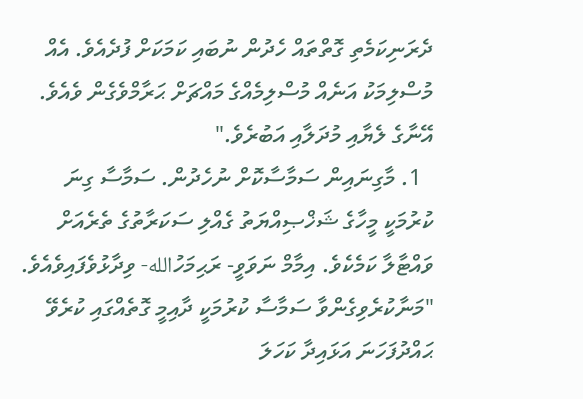ދެރަނިކަމެތި ގޮތްތައް ހެދުން ނުބައި ކަމަކަށް ފުދެއެވެ. އެއް މުސްލިމަކު އަނެއް މުސްލިމެއްގެ މައްޗަށް ޙަރާމްވެގެން ވެއެވެ. އޭނާގެ ލެޔާއި މުދަލާއި އަބުރެވެ."
  1. މާގިނައިން ސަމާސާކޮށް ނުހެދުން. ސަމާސާ ގިނަ ކުރުމަކީ މީހާގެ ޝަޚްޞިއްޔަތު ގެއްލި ސަކަރާތުގެ ތެރެއަށް ވައްޓާލާ ކަމެކެވެ. އިމާމް ނަވަވީ- ރަޙިމަހުالله- ވިދާޅުވެފައިވެއެވެ. "މަނާކުރެވިގެންވާ ސަމާސާ ކުރުމަކީ ދާއިމީ ގޮތެއްގައި ކުރެވޭ ޙައްދުފަހަނަ އަޅައިދާ ކަހަލަ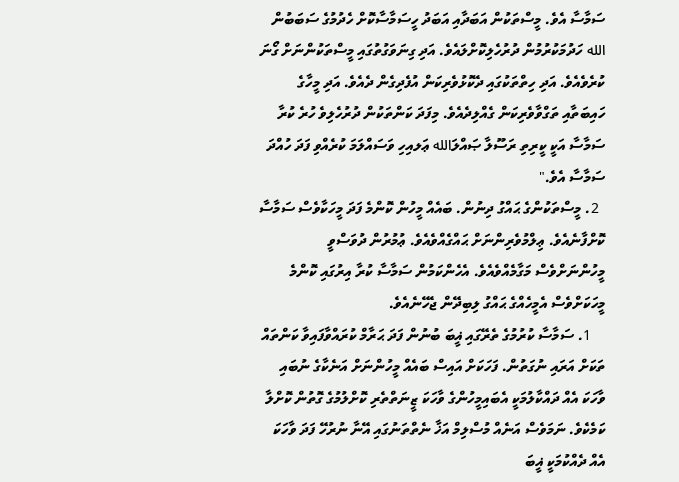ސަމާސާ އެވެ. މީސްތަކުން އަބަދާއި އަބަދު ހީސަމާސާކޮށް ހެދުމުގެ ސަބަބުން الله ހަދުމަކުރުމުން ދުރުހެލިކޮށްލައެވެ. އަދި ގިނަވަގުތުގައި މީސްތަކުންނަށް ގޯނަ ކުރެވެއެވެ. އަދި ހިތްތަކުގައި ދެކޮޅުވެރިކަން އުފެދިގެން ދެއެވެ. އަދި މީހާގެ ހައިބަތާއި ތަގްވާވެރިކަން ގެއްލިދެއެވެ. މިފަދަ ކަންތަކުން ދުރުހެލިވެ ހުރެ ކުރާ ސަމާސާ އަކީ ކީރިތި ރަސޫލާ ޞައްލަالله ޢަލއިހި ވަސައްލަމަ ކުރެއްވި ފަދަ ހުއްދަ ސަމާސާ އެވެ."
  2. މީސްތަކުންގެ ޙައްގު ދިނުން. ބައެއް މީހުން ކޮންމެ ފަދަ މީހަކާވެސް ސަމާސާ ކޮށްފާނެއެވެ. ޢިލްމުވެރިންނަށް ޙައްގެއްވެއެވެ. ޢުމުރުން ދުވަސްވީ މީހުންނަށްވެސް މަގާމެއްވެއެވެ. އެހެންކަމުން ސަމާސާ ކުރާ އިރުގައި ކޮންމެ މީހަކަށްވެސް އެމީހެއްގެ ޙައްގު ލިބިދޭން ޖެހޭނެއެވެ.
    1. ސަމާސާ ކުރުމުގެ ތެރޭގައި ޣީބަ ބުނުން ފަދަ ޙަރާމް ކުރައްވާފައިވާ ކަންތައް ތަކަށް އަރައި ނުގަތުން. ފަހަކަށް އައިސް ބައެއް މީހުންނަށް އަނެކާގެ ނުބައި ވާހަކަ އެއް ދައްކާލުމަކީ އެބައިމީހުންގެ ވާހަކަ ޒީނަތްތެރި ކޮށްލުމުގެ ގޮތުން ކޮށްލާ ކަމެކެވެ. ނަމަވެސް އަނެއް މުސްލިމް އަޚާ ނެތްތަނުގައި އޭނާ ނުރުހޭ ފަދަ ވާހަކަ އެއް ދެއްކުމަކީ ޣީބަ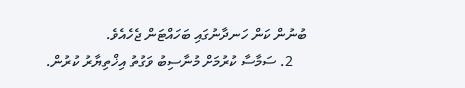ބުނުން ކަން ހަނދާނުގައި ބަހައްޓަން ޖެހެއެވެ.
    2. ސަމާސާ ކުރުމަށް މުނާސިބު ވަގުތު އިޚްތިޔާރު ކުރުން.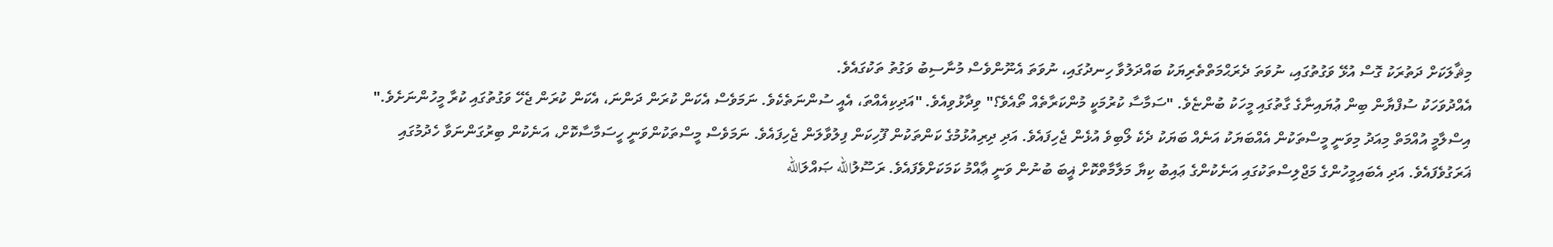މިޘާލަކަށް ދަތުރަކު ގޮސް އުޅޭ ވަގުތުގައި، ނުވަތަ ދެރަޙްމަތްތެރިޔަކު ބައްދަލުވާ ހިނދުގައި، ނުވަތަ އެނޫންވެސް މުނާސިބު ވަގުތު ތަކުގައެވެ.
އެއްދުވަހަކު ސުފްޔާން ބިން ޢުޔައިނާގެ ގާތުގައި މީހަކު ބުންޏެވެ. "ސަމާސާ ކުރުމަކީ މުންކަރާތެއް ތޯއެވެ؟" ވިދާޅުވިއެވެ. "އަދިކިއެއްތަ، އެއީ ސުންނަތެކެވެ. ނަމަވެސް އެކަން ކުރަން ދަންނަ، އެކަން ކުރަން ޖެހޭ ވަގުތުގައި ކުރާ މީހުންނަށެވެ."
އިސްލާމީ އުއްމަތް މިއަދު މިވަނީ މީސްތަކުން އެއްބަޔަކު އަނެއް ބަޔަކު ދެކެ ލޯބިވެ އުޅެން ޖެހިފައެވެ. އަދި ދިރިއުޅުމުގެ ކަންތަކުން ފޫހިކަން ފިލުވާލަން ޖެހިފައެވެ. ނަމަވެސް މީސްތަކުންވަނީ ހީސަމާސާކޮށް، އަނެކުން ބިރުގަންނަވާ ހެދުމުގައި ޣަރަގުވެފައެވެ. އަދި އެބައިމީހުންގެ މަޖްލިސްތަކުގައި އަނެކުންގެ ޢައިބު ކިޔާ މަލާމާތްކޮށް ޣީބަ ބުނުން ވަނީ ޢާއްމު ކަމަކަށްވެފައެވެ. ރަސޫލުالله ޞައްލަالله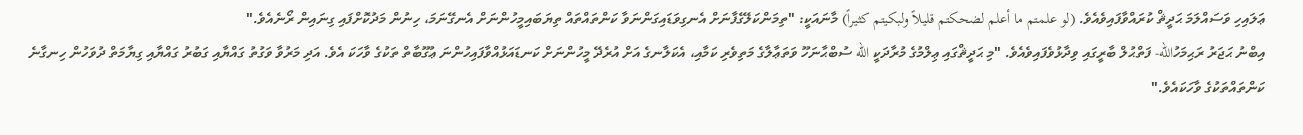ޢަލައިހި ވަސައްލަމަ ޙަދީޘް ކުރައްވާފައިވެއެވެ. (لو علمتم ما أعلم لضحكتم قليلاً ولبكيتم كثيراً) މާނައަކީ: "ތިމަންކަލޭގެފާނަށް އެނގިވަޑައިގަންނަވާ ކަންތައްތައް ތިޔަބައިމީހުންނަށް އެނގޭނަމަ، ހިނުން މަދުކޮށްފައި ގިނައިން ރޯނެއެވެ."
އިބްނު ޙަޖަރު ރަޙިމަހުالله- ފަތްޙުލް ބާރީގައި ވިދާޅުވެފައިވެއެވެ. "މި ޙަދީޘްގައި ޢިލްމުގެ މުރާދަކީ الله ސުބްޙާނަހޫ ވަތަޢާލާގެ މަތިވެރި ކަމާއި، އެކަލާނގެ އަށް އުރެދޭ މީހުންނަށް ކަނޑައަޅުއްވާފައިހުންނަ ޢުގޫބާތް ތަކުގެ ވާހަކަ އެވެ. އަދި މަރުވާ ވަގުތު ގައްޔާއި ގަބުރު ގައްޔާއި ގިޔާމަތް ދުވަހުން ހިނގާނެ ކަންތައްތަކުގެ ވާހަކައެވެ."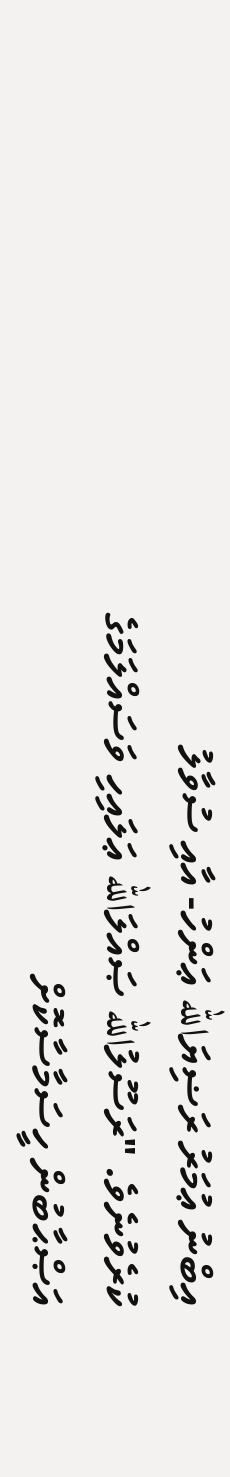އިބްނު ޢުމަރު ރަޟިޔަالله ޢަންހު- އާއި ސުވާލު ކުރެވުނެވެ. "ރަސޫލުالله ޞައްލަالله ޢަލައިހި ވަސައްލަމަގެ އަޞްޙާބުން ހީސަމާސާކޮށް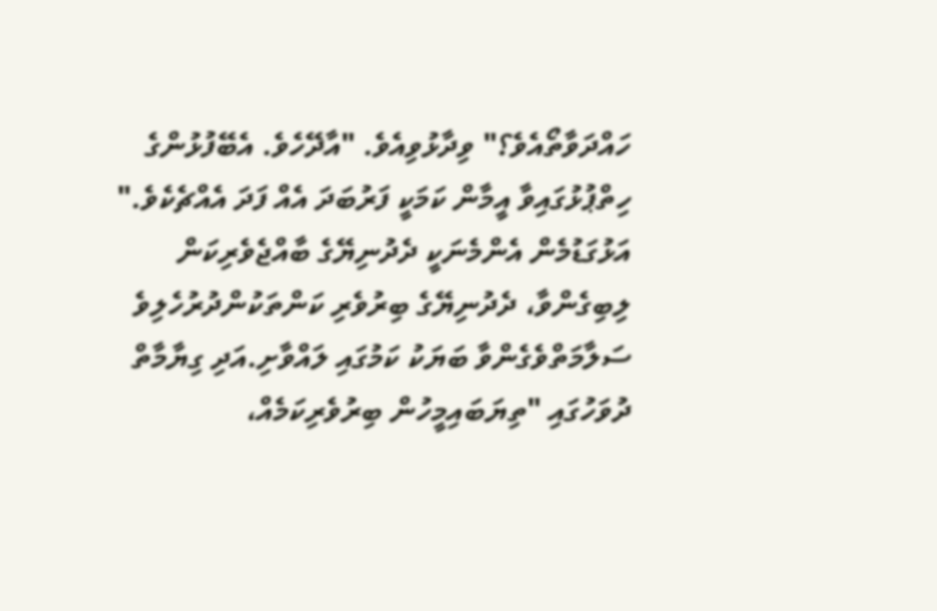ހައްދަވާތޯއެވެ؟" ވިދާޅުވިއެވެ. "އާދޭހެވެ. އެބޭފުޅުންގެ ހިތްޕުޅުގައިވާ އީމާން ކަމަކީ ފަރުބަދަ އެއް ފަދަ އެއްޗެކެވެ."
އަޅުގަޑުމެން އެންމެނަކީ ދެދުނިޔޭގެ ބާއްޖެވެރިކަން ލިބިގެންވާ، ދެދުނިޔޭގެ ބިރުވެރި ކަންތަކުންދުރުހެލިވެ ސަލާމަތްވެގެންވާ ބަޔަކު ކަމުގައި ލައްވާށި.އަދި ގިޔާމާތް ދުވަހުގައި "ތިޔަބައިމީހުން ބިރުވެރިކަމެއް،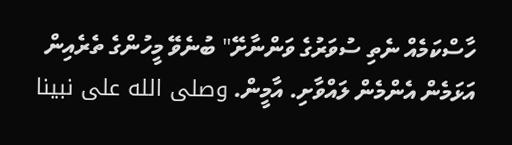ހާސްކަމެއް ނެތި ސުވަރުގެ ވަންނާށޭ" ބުނެވޭ މީހުންގެ ތެރެއިން އަޅަމެން އެންމެން ލައްވާށި. އާމީން. وصلى الله على نبينا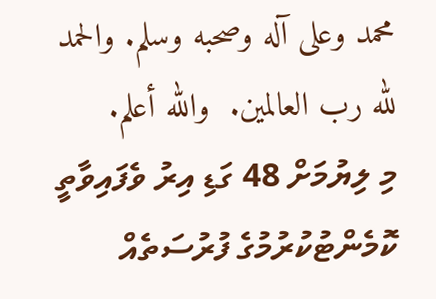محمد وعلى آله وصحبه وسلم. والحمد لله رب العالمين.  والله أعلم.
މި ލިޔުމަށް 48 ގަޑި އިރު ވެފައިވާތީ ކޮމެންޓުކުރުމުގެ ފުރުސަތެއް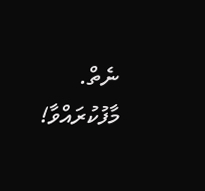ނެތް. މާފުކުރައްވާ!